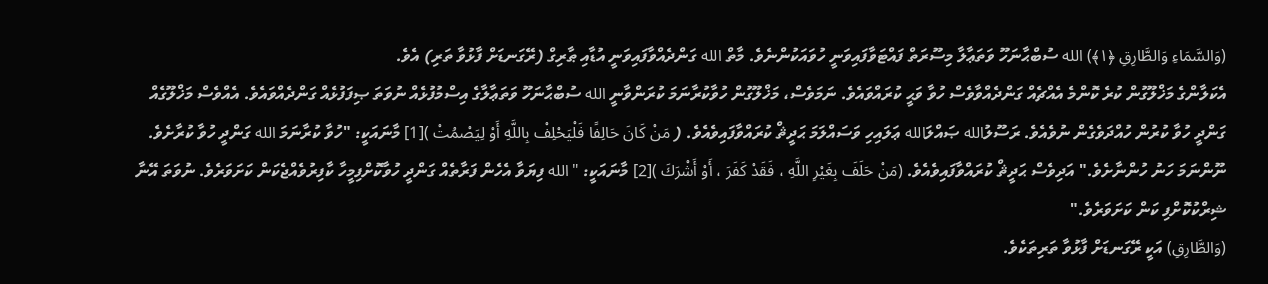(وَالسَّمَاءِ وَالطَّارِقِ ﴿١﴾) الله ސުބްޙާނަހޫ ވަތަޢާލާ މިސޫރަތް ފައްޓަވާފައިވަނީ ހުވައަކުންނެވެ. މާތް الله ގަންދެއްވާފައިވަނީ އުޑާއި ޠާރިގް (ރޭގަނޑަށް ފާޅުވާ ތަރި) އެވެ.
އެކަލާންގެ މަޚްލޫގުން ކުރެ ކޮންމެ އެއްޗެއް ގަންދެއްވާވެސް ހުވާ ވަޙީ ކުރައްވައެވެ. ނަމަވެސް، މަޚްލޫގުން ހުވާކުރާނަމަ ކުރަންވާނީ الله ސުބްޙާނަހޫ ވަތަޢާލާގެ އިސްމުފުޅެއް ނުވަތަ ޞިފަފުޅެއް ގަންދެއްވައެވެ. އެއްވެސް މަޚްލޫގެއް ގަންދީ ހުވާ ކުރުން ހުއްދަވެގެން ނުވެއެވެ. ރަސޫލުالله ޞައްލަالله ޢަލައިހި ވަސައްލަމަ ޙަދީޘް ކުރައްވާފައިވެއެވެ. ( مَنْ كَانَ حَالِفًا فَلْيَحْلِفْ بِاللَّهِ أَوْ لِيَصْمُتْ )[1] މާނައަކީ: "ހުވާ ކުރާނަމަ الله ގަންދީ ހުވާ ކުރާށެވެ. ނޫންނަމަ ހަނު ހުންނާށެވެ." އަދިވެސް ޙަދީޘް ކުރައްވާފައިވެއެވެ. (مَنْ حَلَفَ بِغَيْرِ اللَّهِ ، فَقَدْ كَفَرَ ، أَوْ أَشْرَكَ )[2] މާނައަކީ: "الله ފިޔަވާ އެހެން ފަރާތެއް ގަންދީ ހުވާކޮށްފިމީހާ ކާފިރުވެއްޖެކަން ކަށަވަރެވެ. ނުވަތަ އޭނާ ޝިރްކުކޮށްފި ކަން ކަށަވަރެވެ."
(وَالطَّارِقِ) އަކީ ރޭގަނޑަށް ފާޅުވާ ތަރިތަކެވެ.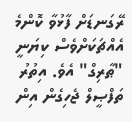ރޭގަނޑަށް ފާޅުވާ ކޮންމެ އެއްޗަކަށްވެސް ކިޔަނީ "ޠާރިގް" އެވެ. އިތުރު ތަފްޞީލް ޖެހިގެން އިން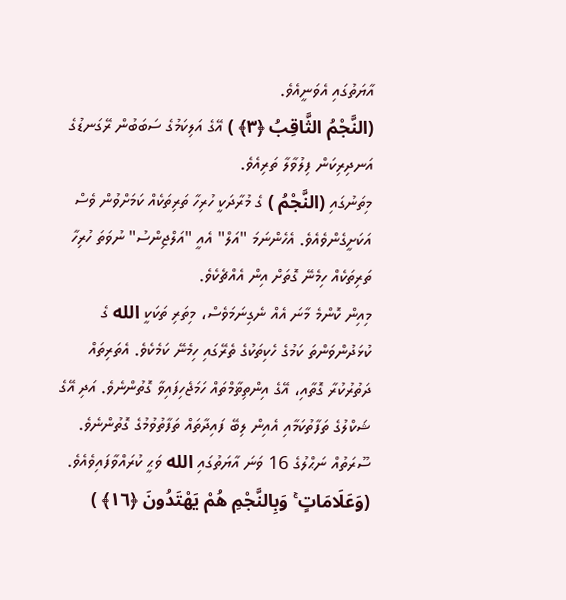އާޔަތުގައި އެވަނީއެވެ.
(النَّجْمُ الثَّاقِبُ ﴿٣﴾ ) އޭގެ އަލިކަމުގެ ސަބަބުން ރޭގަނޑުގެ އަނދިރިކަން ފިލުވާލާ ތަރިއެވެ.
މިތަނުގައި (النَّجْمُ ) ގެ މުރާދަކީ ހުރިހާ ތަރިތަކެއް ކަމަށްވުން ވެސް އަކަށީގެންވެއެވެ. އެހެންނަމަ "އަލް" އެއީ "އަލްޖިންސު" ނުވަތަ ހުރިހާ ތަރިތަކެއް ހިމެނޭ ގޮތަށް އިން އެއްޗެކެވެ.
މިއިން ކޮންމެ މާނަ އެއް ނެގިނަމަވެސް، މިތަރި ތަކަކީ الله ގެ ކުޅަދުންވަންތަ ކަމުގެ ހެކިތަކުގެ ތެރޭގައި ހިމެނޭ ކަމެކެވެ. އެތަރިތައް ދަތުރުކުރާ ގޮތާއި، އޭގެ އިންތިޡާމްތައް ހަމަޖެހިފައިވާ ގޮތުންނެވެ. އަދި އޭގެ ޝަކްލުގެ ތަފާތުކަމާއި އެއިން ލިބޭ ފައިދާތައް ތަފާތުވުމުގެ ގޮތުންނެވެ. ސޫރަތުއް ނަޙްލުގެ 16 ވަނަ އާޔަތުގައި الله ވަޙީ ކުރައްވާފައިވެއެވެ. (وَعَلَامَاتٍ ۚ وَبِالنَّجْمِ هُمْ يَهْتَدُونَ ﴿١٦﴾ )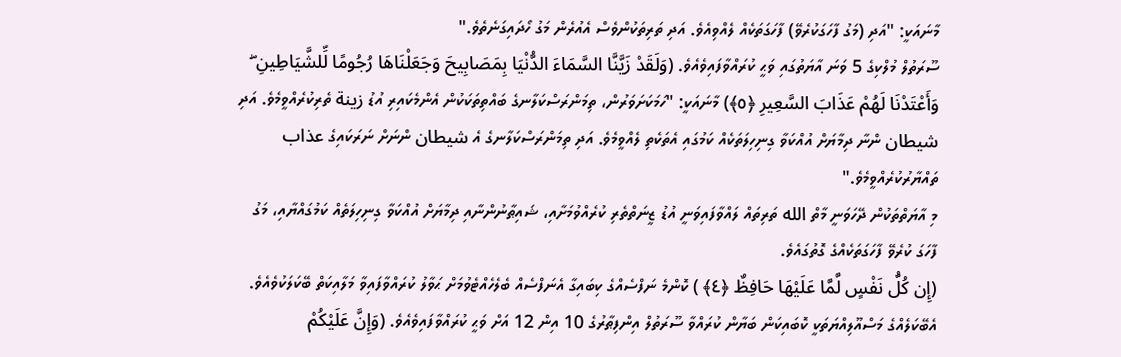މާނައަކީ: "އަދި (މަގު ފާހަގަކުރެވޭ) ފާހަގަތަކެއް ލެއްވިއެވެ. އަދި ތަރިތަކުންވެސް އެއުރެން މަގު ހޯދައިގަނެތެވެ."
ސޫރަތުލް މުލްކިގެ 5 ވަނަ އާޔަތުގައި ވަޙީ ކުރައްވާފައިވެއެވެ. (وَلَقَدْ زَيَّنَّا السَّمَاءَ الدُّنْيَا بِمَصَابِيحَ وَجَعَلْنَاهَا رُجُومًا لِّلشَّيَاطِينِ ۖ وَأَعْتَدْنَا لَهُمْ عَذَابَ السَّعِيرِ ﴿٥﴾) މާނައަކީ: "ހަމަކަށަވަރުން، ތިމަންރަސްކަލާނގެ ބައްތިތަކަކުން އެންމެކައިރި އުޑު زينة ތެރިކުރެއްވީމެވެ. އަދި شيطان ންނާ ދިމާޔަށް އުއްކަވާ ގިނިހިލަތަކެއް ކަމުގައި އެތަކެތި ލެއްވީމެވެ. އަދި ތިމަންރަސްކަލާނގެ އެ شيطان ންނަށް ނަރަކައިގެ عذاب ތައްޔާރުކުރެއްވީމެވެ."
މި އާޔަތްތަކުން ދޭހަވަނީ މާތް الله ތަރިތައް ލައްވާފައިވަނީ އުޑު ޒީނަތްތެރި ކުރެއްވުމަށާއި، ޝައިޠާނުންނާއި ދިމާޔަށް އުއްކަވާ ގިނިހިލަތެއް ކަމުގައްޔާއި، މަގު ފާހަގަ ކުރެވޭ ފާހަގަތަކެއްގެ ގޮތުގައެވެ.
(إِن كُلُّ نَفْسٍ لَّمَّا عَلَيْهَا حَافِظٌ ﴿٤﴾ ) ކޮންމެ ނަފްސެއްގެ ކިބައިގާ އެނަފްސެއް ބެލެހެއްޓެވުމަށް ޙަވާލު ކުރައްވާފައިވާ މަލާއިކަތް ބޭކަލަކުވެއެވެ. އެބޭކަލެއްގެ މަސްއޫލިއްޔަތަކީ ކޮބައިކަން ބަޔާން ކުރައްވާ ސޫރަތުލް އިންފިޠާރުގެ 10 އިން 12 އަށް ވަޙީ ކުރައްވާފައިވެއެވެ. (وَإِنَّ عَلَيْكُمْ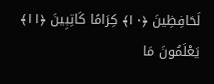لَحَافِظِينَ ﴿١٠﴾ كِرَامًا كَاتِبِينَ ﴿١١﴾ يَعْلَمُونَ مَا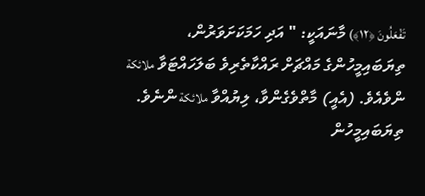تَفْعَلُونَ ﴿١٢﴾) މާނައަކީ: " އަދި ހަމަކަށަވަރުން، ތިޔަބައިމީހުންގެ މައްޗަށް ރައްކާތެރިވެ ބަލަހައްޓަވާ ملائكة ންވެއެވެ. (އެއީ) މާތްވެގެންވާ، ލިޔުއްވާ ملائكة ންނެވެ. ތިޔަބައިމީހުން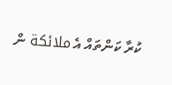ކުރާ ކަންތައް އެ ملائكة ން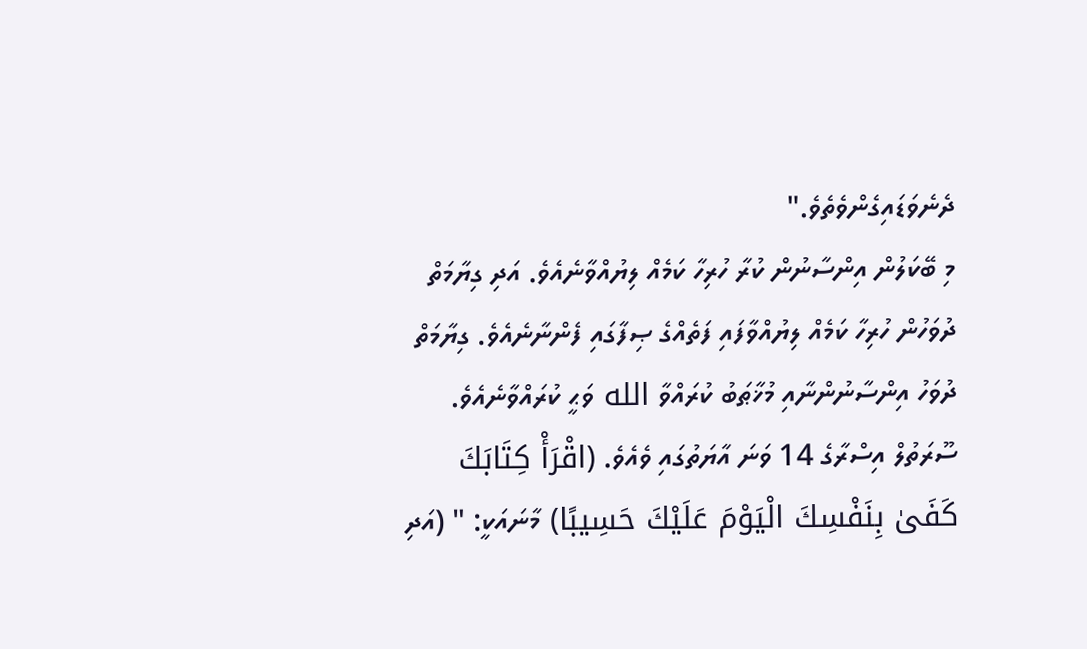ދެނެވަޑައިގެންވެތެވެ."
މި ބޭކަލުން އިންސާނުން ކުރާ ހުރިހާ ކަމެއް ލިޔުއްވާނެއެވެ. އަދި ގިޔާމަތް ދުވަހުން ހުރިހާ ކަމެއް ލިޔުއްވާފައި ފަތެއްގެ ޞިފާގައި ފެންނާނެއެވެ. ގިޔާމަތް ދުވަހު އިންސާނުންނާއި މުޚާޠަބު ކުރައްވާ الله ވަޙީ ކުރައްވާނެއެވެ. ސޫރަތުލް އިސްރާގެ 14 ވަނަ އާޔަތުގައި ވެއެވެ. (اقْرَأْ كِتَابَكَ كَفَىٰ بِنَفْسِكَ الْيَوْمَ عَلَيْكَ حَسِيبًا) މާނައަކީ: " (އަދި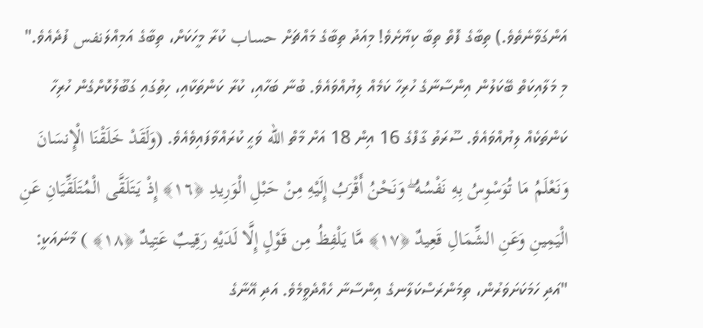އަންގަވާނެތެވެ.) ތިބާގެ ފޮތް ތިބާ ކިޔާށެވެ! މިއަދު ތިބާގެ މައްޗަށް حساب ކުރާ މީހަކަށް، ތިބާގެ އަމިއްލަنفس ފުދެއެވެ."
މި މަލާއިކަތް ބޭކަލުން އިންސާނާގެ ހުރިހާ ކަމެއް ލިޔުއްވައެވެ. ބުނާ ބަހާއި، ކުރާ ކަންތަކާއި، ހިތުގައި ގަބޫލުކޮށްގެން ހުރިހާ ކަންތަކެއް ލިޔުއްވައެވެ. ސޫރަތު ގާފްގެ 16 އިން 18 އަށް މާތް الله ވަޙީ ކުރައްވާފައިވެއެވެ. (وَلَقَدْ خَلَقْنَا الْإِنسَانَ وَنَعْلَمُ مَا تُوَسْوِسُ بِهِ نَفْسُهُ ۖ وَنَحْنُ أَقْرَبُ إِلَيْهِ مِنْ حَبْلِ الْوَرِيدِ ﴿١٦﴾ إِذْ يَتَلَقَّى الْمُتَلَقِّيَانِ عَنِ الْيَمِينِ وَعَنِ الشِّمَالِ قَعِيدٌ ﴿١٧﴾ مَّا يَلْفِظُ مِن قَوْلٍ إِلَّا لَدَيْهِ رَقِيبٌ عَتِيدٌ ﴿١٨﴾ ) މާނައަކީ: "އަދި ހަމަކަށަވަރުން، ތިމަންރަސްކަލާނގެ އިންސާނާ ހެއްދެވީމެވެ. އަދި އޭނާގެ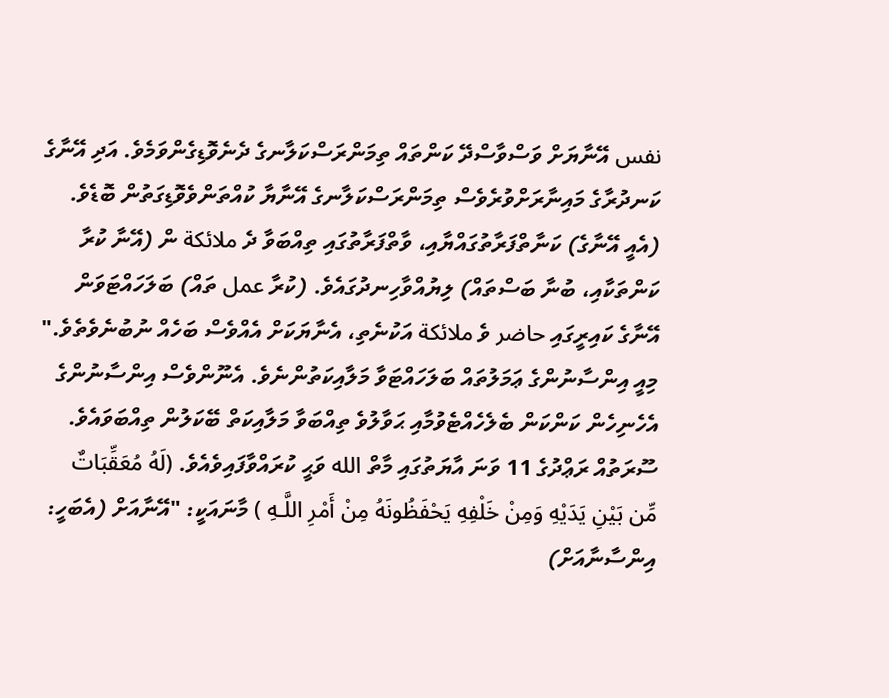نفس އޭނާޔަށް ވަސްވާސްދޭ ކަންތައް ތިމަންރަސްކަލާނގެ ދެނެވޮޑިގެންވަމެވެ. އަދި އޭނާގެ ކަނދުރާގެ މައިނާރަށްވުރެވެސް ތިމަންރަސްކަލާނގެ އޭނާޔާ ކުއްތަންވެވޮޑިގަތުން ބޮޑެވެ. (އެއީ އޭނާގެ) ކަނާތްފަރާތުގައްޔާއި، ވާތްފަރާތުގައި ތިއްބަވާ ދެ ملائكة ން (އޭނާ ކުރާ ކަންތަކާއި، ބުނާ ބަސްތައް) ލިޔުއްވާހިނދުގައެވެ. (ކުރާ عمل ތައް) ބަލަހައްޓަވަން އޭނާގެ ކައިރީގައި حاضر ވެ ملائكة އަކުނެތި، އެނާޔަކަށް އެއްވެސް ބަހެއް ނުބުނެވެތެވެ."
މިއީ އިންސާނުންގެ ޢަމަލުތައް ބަލަހައްޓަވާ މަލާއިކަތުންނެވެ. އެނޫންވެސް އިންސާނުންގެ އެހެނިހެން ކަންކަން ބެލެހެއްޓެވުމާއި ޙަވާލުވެ ތިއްބަވާ މަލާއިކަތް ބޭކަލުން ތިއްބަވައެވެ. ސޫރަތުއް ރަޢްދުގެ 11 ވަނަ އާޔަތުގައި މާތް الله ވަޙީ ކުރައްވާފައިވެއެވެ. (لَهُ مُعَقِّبَاتٌ مِّن بَيْنِ يَدَيْهِ وَمِنْ خَلْفِهِ يَحْفَظُونَهُ مِنْ أَمْرِ اللَّـهِ ) މާނައަކީ: "އޭނާއަށް (އެބަހީ: އިންސާނާއަށް)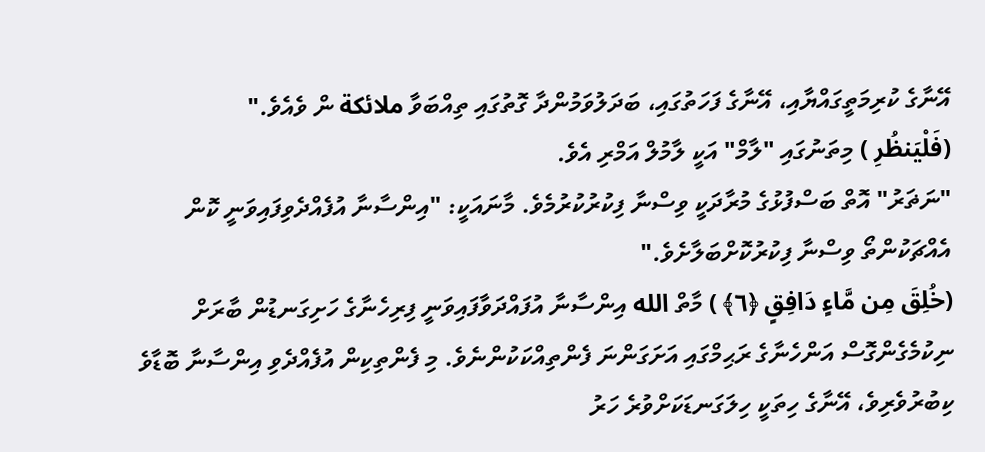އޭނާގެ ކުރިމަތީގައްޔާއި، އޭނާގެ ފަހަތުގައި، ބަދަލުވަމުންދާ ގޮތުގައި ތިއްބަވާ ملائكة ން ވެއެވެ."
(فَلْيَنظُرِ ) މިތަނުގައި "ލާމް" އަކީ ލާމުލް އަމްރި އެވެ.
"ނަޡަރު" އޮތް ބަސްފުޅުގެ މުރާދަކީ ވިސްނާ ފިކުރުކުރުމެވެ. މާނައަކީ: "އިންސާނާ އުފެއްދެވިފައިވަނީ ކޮން އެއްޗަކުންތޯ ވިސްނާ ފިކުރުކޮށްބަލާށެވެ."
(خُلِقَ مِن مَّاءٍ دَافِقٍ ﴿٦﴾ ) މާތް الله އިންސާނާ އުފައްދަވާފައިވަނީ ފިރިހެނާގެ ހަށިގަނޑުން ބާރަށް ނިކުމެގެންގޮސް އަންހެނާގެ ރަޙިމްގައި އަށަގަންނަ ފެންތިއްކަކުންނެވެ. މި ފެންތިކިން އުފެއްދެވި އިންސާނާ ބޮޑާވެ ކިބުރުވެރިވެ، އޭނާގެ ހިތަކީ ހިލަގަނޑަކަށްވުރެ ހަރު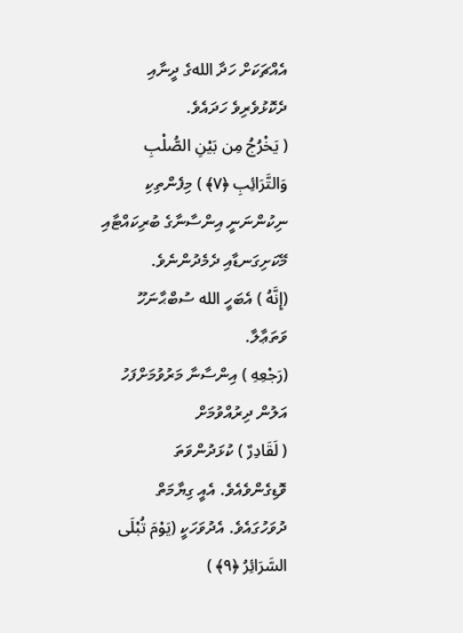އެއްޗަކަށް ހަދާ اللهގެ ދީނާއި ދެކޮޅުވެރިވެ ހަދައެވެ.
( يَخْرُجُ مِن بَيْنِ الصُّلْبِ وَالتَّرَائِبِ ﴿٧﴾ ) މިފެންތިކި ނިކުންނަނީ އިންސާނާގެ ބުރިކައްޓާއި މޭކަށިގަނޑާއި ދެމެދުންނެވެ.
(إِنَّهُ ) އެބަހީ الله ސުބްޙާނަހޫ ވަތަޢާލާ.
(رَجْعِهِ ) އިންސާނާ މަރުވުމަށްފަހު އަލުން ދިރުއްވުމަށް
( لَقَادِرٌ ) ކުޅަދުންވަތަ ވޮޑިގެންވެއެވެ. އެއީ ގިޔާމަތް ދުވަހުގައެވެ. އެދުވަހަކީ (يَوْمَ تُبْلَى السَّرَائِرُ ﴿٩﴾ )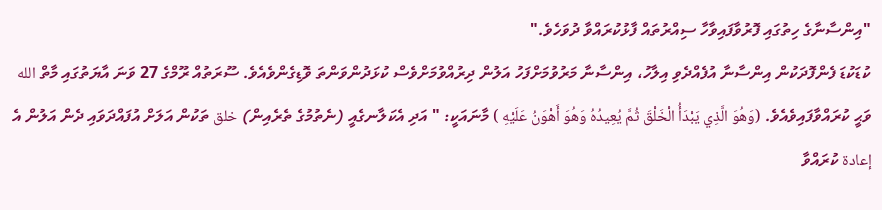"އިންސާނާގެ ހިތުގައި ފޮރުވާފައިވާހާ ސިއްރުތައް ފާޅުކުރައްވާ ދުވަހެވެ."
ކުޑަކުޑަ ފެންފޮދަކުން އިންސާނާ އުފެއްދެވި އިލާހު، އިންސާނާ މަރުވުމަށްފަހު އަލުން ދިރުއްވުމަށްވެސް ކުޅަދުންވަންތަ ވޮޑިގެންވެއެވެ. ސޫރަތުއް ރޫމްގެ 27 ވަނަ އާޔަތުގައި މާތް الله ވަޙީ ކުރައްވާފައިވެއެވެ. (وَهُوَ الَّذِي يَبْدَأُ الْخَلْقَ ثُمَّ يُعِيدُهُ وَهُوَ أَهْوَنُ عَلَيْهِ ) މާނައަކީ: " އަދި އެކަލާނގެއީ (ނެތުމުގެ ތެރެއިން) خلق ތަކުން އަލަށް އުފައްދަވައި ދެން އަލުން އެ إعادة ކުރައްވާ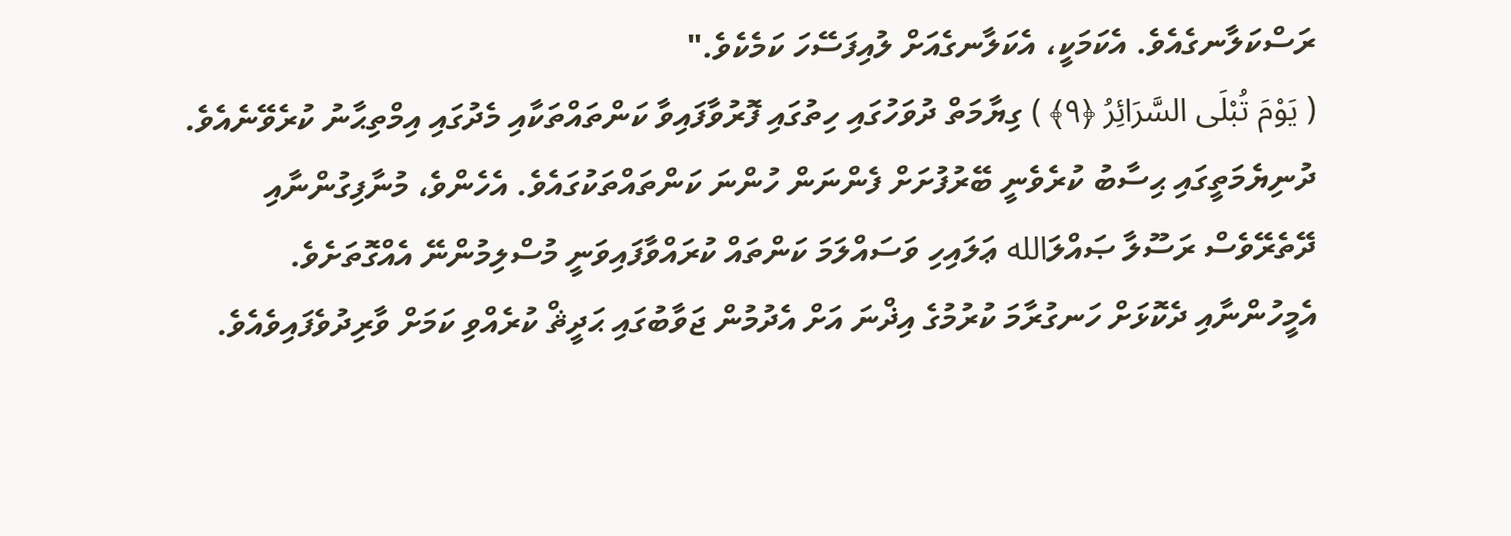ރަސްކަލާނގެއެވެ. އެކަމަކީ، އެކަލާނގެއަށް ލުއިފަސޭހަ ކަމެކެވެ."
( يَوْمَ تُبْلَى السَّرَائِرُ ﴿٩﴾ ) ގިޔާމަތް ދުވަހުގައި ހިތުގައި ފޮރުވާފައިވާ ކަންތައްތަކާއި މެދުގައި އިމްތިޙާނު ކުރެވޭނެއެވެ. ދުނިޔެމަތީގައި ޙިސާބު ކުރެވެނީ ބޭރުފުށަށް ފެންނަން ހުންނަ ކަންތައްތަކުގައެވެ. އެހެންވެ، މުނާފިގުންނާއި ދޭތެރޭވެސް ރަސޫލާ ޞައްލަالله ޢަލައިހި ވަސައްލަމަ ކަންތައް ކުރައްވާފައިވަނީ މުސްލިމުންނޭ އެއްގޮތަށެވެ. އެމީހުންނާއި ދެކޮޅަށް ހަނގުރާމަ ކުރުމުގެ އިޛްނަ އަށް އެދުމުން ޖަވާބުގައި ޙަދީޘް ކުރެއްވި ކަމަށް ވާރިދުވެފައިވެއެވެ.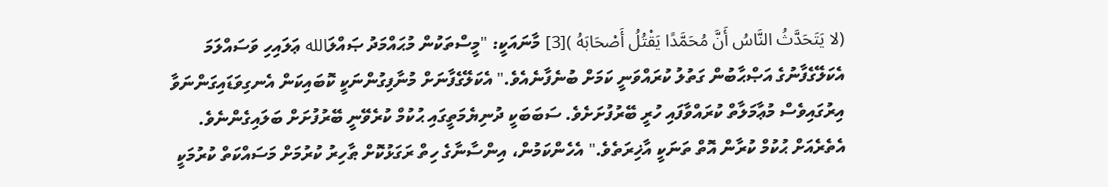(لا يَتَحَدَّثُ النَّاسُ أَنَّ مُحَمَّدًا يَقْتُلُ أَصْحَابَهُ )[3] މާނައަކީ: "މީސްތަކުން މުޙައްމަދު ޞައްލަالله ޢަލައިހި ވަސައްލަމަ އެކަލޭގެފާނުގެ އަޞްޙާބުން ގަތުލު ކުރައްވަނީ ކަމަށް ބުނެފާނެއެވެ." އެކަލޭގެފާނަށް މުނާފިގުންނަކީ ކޮބައިކަން އެނގިވަޑައިގަންނަވާ އިރުގައިވެސް މުޢާމަލާތް ކުރައްވާފައި ހުރީ ބޭރުފުށަށެވެ. ސަބަބަކީ ދުނިޔެމަތީގައި ޙުކުމް ކުރެވޭނީ ބޭރުފުށަށް ބަލައިގެންނެވެ. އެތެރެއަށް ޙުކުމް ކުރާން އޮތް ތަނަކީ އާޚިރަތެވެ." އެހެންކަމުން، އިންސާނާގެ ހިތް ރަގަޅުކޮށް ޠާހިރު ކުރުމަށް މަސައްކަތް ކުރުމަކީ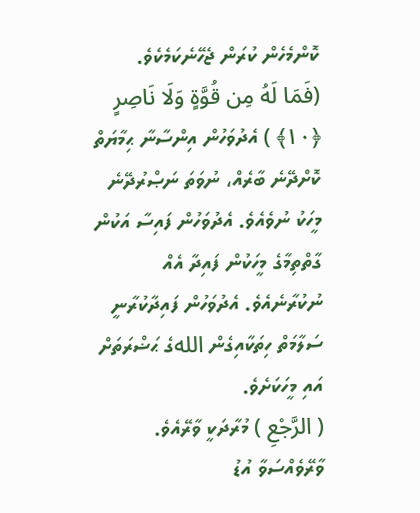ކޮންމެހެން ކުރަން ޖެހޭނެކަމެކެވެ.
(فَمَا لَهُ مِن قُوَّةٍ وَلَا نَاصِرٍ ﴿١٠﴾ ) އެދުވަހުން އިންސާނާ ޙިމާޔަތް ކޮށްދޭނެ ބާރެއް، ނުވަތަ ނަޞްރުދޭނެ މީހަކު ނުވެއެވެ. އެދުވަހުން ފައިސާ އަކުން ގާތްތިމާގެ މީހަކުން ފައިދާ އެއް ނުކުރާނެއެވެ. އެދުވަހުން ފައިދާކުރާނީ ސަލާމަތް ހިތަކާއިގެން اللهގެ ޙަޟްރަތަށް އައި މީހަކަށެވެ.
( الرَّجْعِ ) މުރާދަކީ ވާރޭއެވެ. ވާރޭވެއްސަވާ އުޑު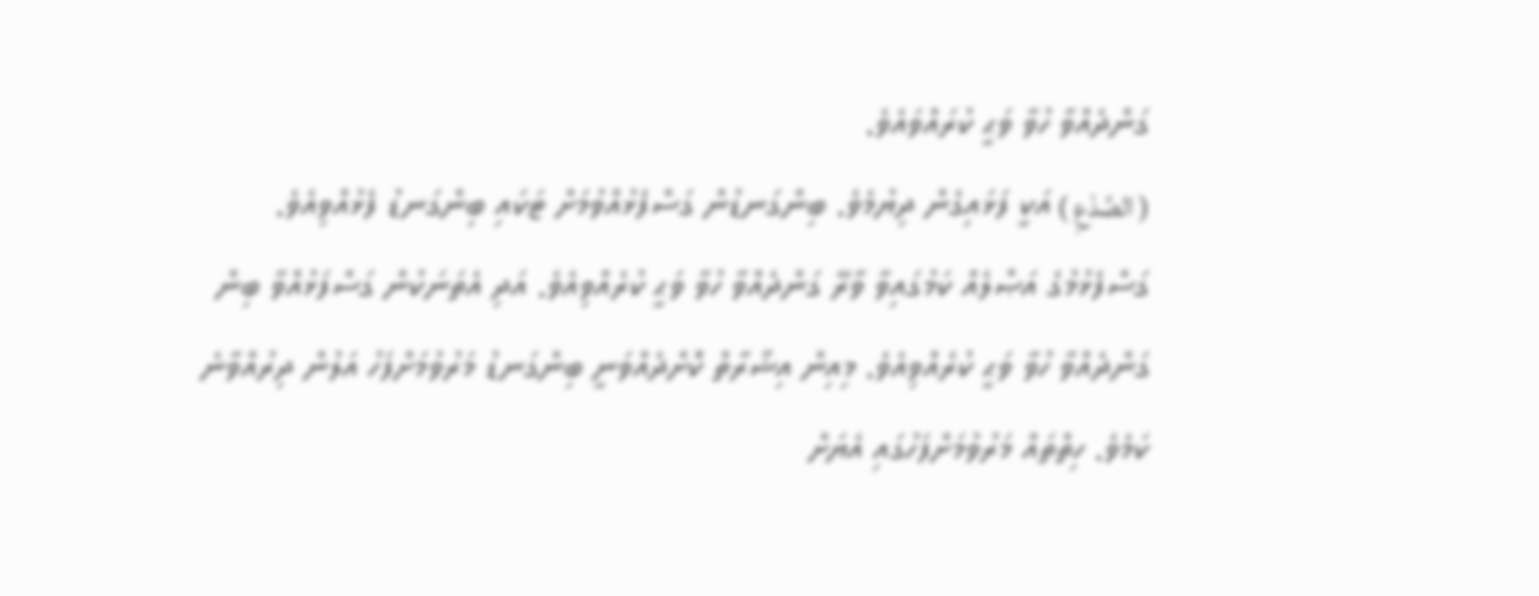ގަންދެއްވާ ހުވާ ވަޙީ ކުރައްވައެވެ.
( الصَّدْعِ ) އަކީ ފަޅައިގެން ދިޔުމެވެ. ބިންގަނޑުން ގަސްފެޅުއްވުމަށް ޓަކައި ބިންގަނޑު ފެޅުއްވިއެވެ.
ގަސްފެޅުމުގެ އަޞްލެއް ކަމުގައިވާ ވާރޭ ގަންދެއްވާ ހުވާ ވަޙީ ކުރެއްވިއެވެ. އަދި އެތަނަކުން ގަސްފަޅުއްވާ ބިން ގަންދެއްވާ ހުވާ ވަޙީ ކުރެއްވިއެވެ. މިއިން އިޝާރާތް ކޮށްދެއްވަނީ ބިންގަނޑު މަރުވުމަށްފަހު އަލުން ދިރުއްވާނެ ކަމެވެ. ހިތްތައް މަރުވުމަށްފަހުގައި އެޔަށް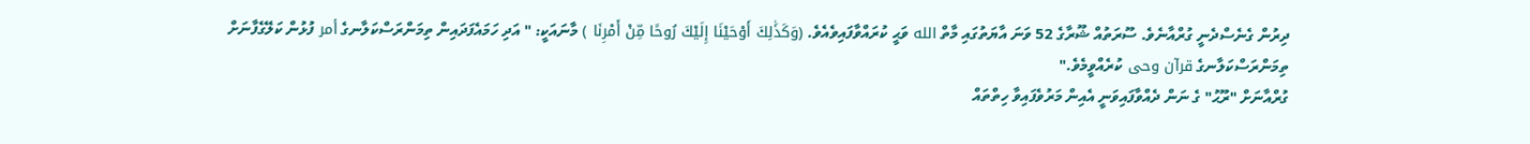ދިރުން ގެނެސްދެނީ ގުރްއާނެވެ. ސޫރަތުއް ޝޫރާގެ 52 ވަނަ އާޔަތުގައި މާތް الله ވަޙީ ކުރައްވާފައިވެއެވެ. (وَكَذَٰلِكَ أَوْحَيْنَا إِلَيْكَ رُوحًا مِّنْ أَمْرِنَا ) މާނައަކީ: " އަދި ހަމައެފަދައިން ތިމަންރަސްކަލާނގެ أمر ފުޅުން ކަލޭގެފާނަށް ތިމަންރަސްކަލާނގެ قرآن وحى ކުރެއްވީމެވެ."
ގުރްއާނަށް "ރޫޙު" ގެ ނަން ދެއްވާފައިވަނީ އެއިން މަރުވެފައިވާ ހިތްތައް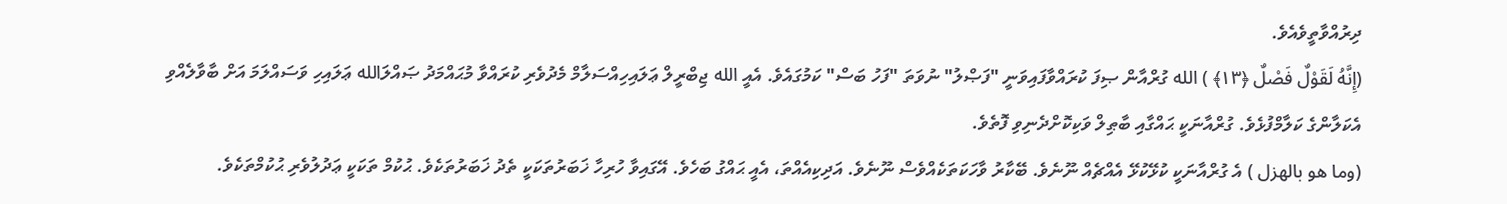ދިރުއްވާތީވެއެވެ.
(إِنَّهُ لَقَوْلٌ فَصْلٌ ﴿١٣﴾ ) الله ގުރްއާން ޞިފަ ކުރައްވާފައިވަނީ "ފަޞްލު" ނުވަތަ "ފަހު ބަސް" ކަމުގައެވެ. އެއީ الله ޖިބްރީލް ޢަލައިހިއްސަލާމް މެދުވެރި ކުރައްވާ މުޙައްމަދު ޞައްލަالله ޢަލައިހި ވަސައްލަމަ އަށް ބާވާލެއްވި އެކަލާންގެ ކަލާމްފުޅެވެ. ގުރްއާނަކީ ޙައްގާއި ބާޠިލް ވަކިކޮށްދެނިވި ފޮތެވެ.
(وما هو بالهزل ) އެ ގުރްއާނަކީ ކުޅޭކުޅޭ އެއްޗެއް ނޫނެވެ. ބޭކާރު ވާހަކަތަކެއްވެސް ނޫނެވެ. އަދިކިއެއްތަ، އެއީ ޙައްގު ބަހެވެ. އޭގައިވާ ހުރިހާ ޚަބަރުތަކަކީ ތެދު ޚަބަރުތަކެވެ. ޙުކުމް ތަކަކީ ޢަދުލުވެރި ޙުކުމްތަކެވެ.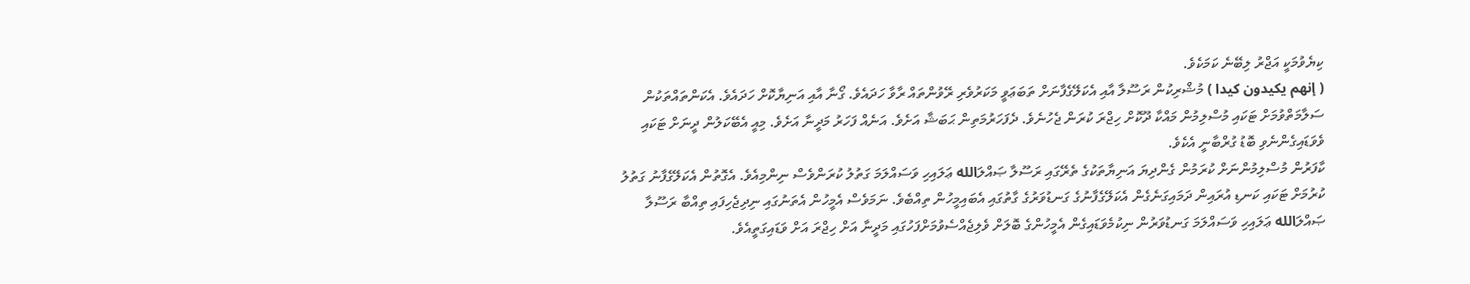ކިޔެވުމަކީ އަޖްރު ލިބޭނެ ކަމަކެވެ.
( إنهم يكيدون كيدا ) މުޝްރިކުން ރަސޫލާ އާއި އެކަލޭގެފާނަށް ތަބަޢަވީ މަކަރުވެރި ރޭވުންތައް ރާވާ ހަދައެވެ. ގޯނާ އާއި އަނިޔާކޮށް ހަދައެވެ. އެކަންތައްތަކުން ސަލާމަތްވުމަށް ޓަކައި މުސްލިމުން މައްކާ ދޫކޮށް ހިޖްރަ ކުރަން ޖެހުނެވެ. ދެފަހަރުމަތިން ޙަބަޝާ އަށެވެ. އަނެއް ފަހަރު މަދީނާ އަށެވެ. މިއީ އެބޭކަލުން ދީނަށް ޓަކައި ވެވަޑައިގެންނެވި ބޮޑު ގުރްބާނީ އެކެވެ.
ކާފަރުން މުސްލިމުންނަށް ކުރަމުން ގެންދިޔަ އަނިޔާތަކުގެ ތެރޭގައި ރަސޫލާ ޞައްލަالله ޢަލައިހި ވަސައްލަމަ ގަތުލު ކުރަންވެސް ނިންމިއެވެ. އެގޮތުން އެކަލޭގެފާނު ގަތުލު ކުރުމަށް ޓަކައި ކަނޑި އުރައިން ދަމައިގަނެގެން އެކަލޭގެފާނުގެ ގަނޑުވަރުގެ ގާތުގައި އެބައިމީހުން ތިއްބެވެ. ނަމަވެސް އެމީހުން އެތަނުގައި ނިދިޖެހިފައި ތިއްބާ ރަސޫލާ ޞައްލަالله ޢަލައިހި ވަސައްލަމަ ގަނޑުވަރުން ނިކުމެވަޑައިގެން އެމީހުންގެ ބޮލަށް ވެލިޖެއްސެވުމަށްފަހުގައި މަދީނާ އަށް ހިޖްރަ އަށް ވަޑައިގަތީއެވެ.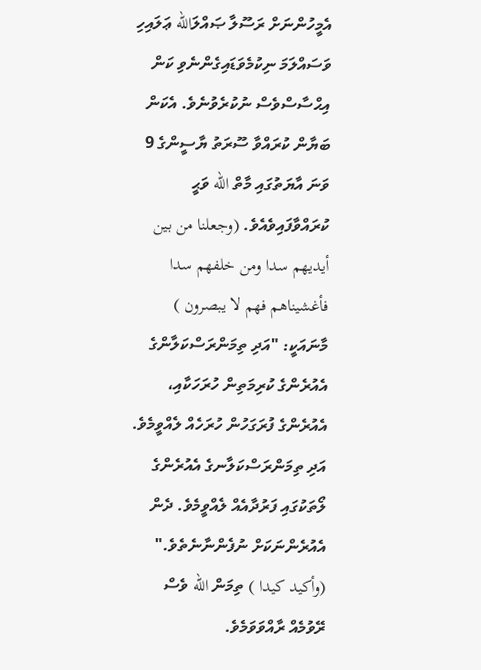އެމީހުންނަށް ރަސޫލާ ޞައްލަالله ޢަލައިހި ވަސައްލަމަ ނިކުމެވަޑައިގެންނެވި ކަން އިޙްސާސްވެސް ނުކުރެވުނެވެ. އެކަން ބަޔާން ކުރައްވާ ސޫރަތު ޔާސީންގެ 9 ވަނަ އާޔަތުގައި މާތް الله ވަޙީ ކުރައްވާފައިވެއެވެ. (وجعلنا من بين أيديهم سدا ومن خلفهم سدا فأغشيناهم فهم لا يبصرون ) މާނައަކީ: "އަދި ތިމަންރަސްކަލާންގެ އެއުރެންގެ ކުރިމަތިން ހުރަހަކާއި، އެއުރެންގެ ފުރަގަހުން ހުރަހެއް ލެއްވީމެވެ. އަދި ތިމަންރަސްކަލާނގެ އެއުރެންގެ ލޯތަކުގައި ފަރުދާއެއް ލެއްވީމެވެ. ދެން އެއުރެންނަކަށް ނުފެންނާނެތެވެ."
(وأكيد كيدا ) ތިމަން الله ވެސް ރޭވުމެއް ރާއްވަވަމެވެ.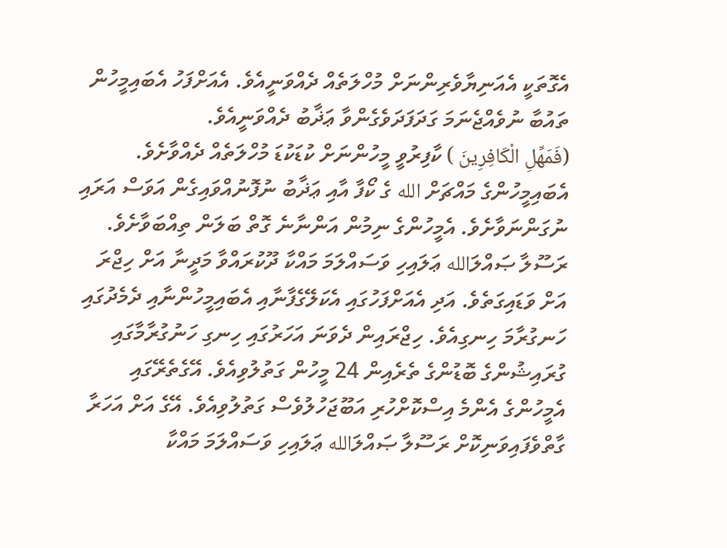އެގޮތަކީ އެއަނިޔާވެރިންނަށް މުހްލަތެއް ދެއްވަނީއެވެ. އެއަށްފަހު އެބައިމީހުން ތައުބާ ނުވެއްޖެނަމަ ގަދަފަދަވެގެންވާ ޢަޛާބު ދެއްވަނީއެވެ.
(فَمَهِّلِ الْكَافِرِينَ ) ކާފިރުވީ މީހުންނަށް ކުޑަކުޑަ މުހްލަތެއް ދެއްވާށެވެ. އެބައިމީހުންގެ މައްޗަށް الله ގެ ކޯފާ އާއި ޢަޛާބު ނުފޮނުއްވައިގެން އަވަސް އަރައި ނުގަންނަވާށެވެ. އެމީހުންގެ ނިމުން އަންނާނެ ގޮތް ބަލަން ތިއްބަވާށެވެ.
ރަސޫލާ ޞައްލަالله ޢަލައިހި ވަސައްލަމަ މައްކާ ދޫކުރައްވާ މަދީނާ އަށް ހިޖްރަ އަށް ވަޑައިގަތެވެ. އަދި އެއަށްފަހުގައި އެކަލޭގެފާނާއި އެބައިމީހުންނާއި ދެމެދުގައި ހަނގުރާމަ ހިނގިއެވެ. ހިޖްރައިން ދެވަނަ އަހަރުގައި ހިނގި ހަނުގުރާމާގައި ގުރައިޝުންގެ ބޮޑުންގެ ތެރެއިން 24 މީހުން ގަތުލުވިއެވެ. އޭގެތެރޭގައި އެމީހުންގެ އެންމެ އިސްކޮށްހުރި އަބޫޖަހުލުވެސް ގަތުލުވިއެވެ. އޭގެ އަށް އަހަރާ ގާތްވެފައިވަނިކޮށް ރަސޫލާ ޞައްލަالله ޢަލައިހި ވަސައްލަމަ މައްކާ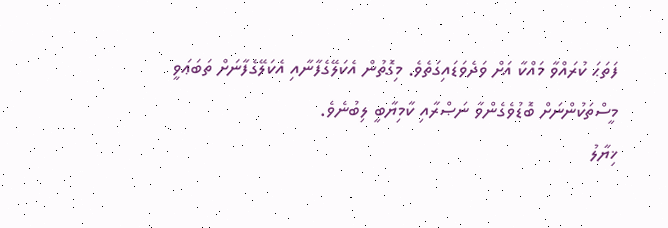ފަތަޙަ ކުރައްވާ މައްކާ އަށް ވަދެވަޑައިގަތެވެ. މިގޮތުން އެކަލޭގެފާނާއި އެކަލޭގެފާނަށް ތަބަޢަވީ މީސްތަކުންނަށް ބޮޑުވެގެންވާ ނަޞްރާއި ކާމިޔާބީ ލިބުނެވެ.
ޚިޔާލު